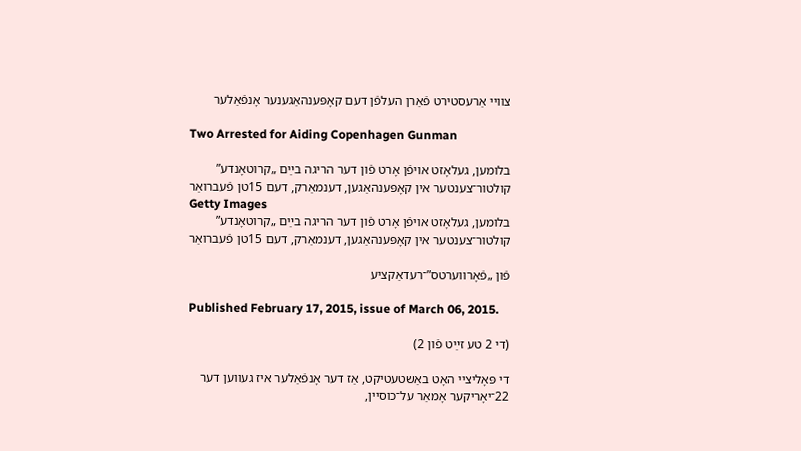צוויי אַרעסטירט פֿאַרן העלפֿן דעם קאָפּענהאַגענער אָנפֿאַלער

Two Arrested for Aiding Copenhagen Gunman

בלומען, געלאָזט אויפֿן אָרט פֿון דער הריגה בײַם „קרוטאָנדע” קולטור־צענטער אין קאָפּענהאַגען, דענמאַרק, דעם 15טן פֿעברואַר
Getty Images
בלומען, געלאָזט אויפֿן אָרט פֿון דער הריגה בײַם „קרוטאָנדע” קולטור־צענטער אין קאָפּענהאַגען, דענמאַרק, דעם 15טן פֿעברואַר

פֿון „פֿאָרווערטס”־רעדאַקציע

Published February 17, 2015, issue of March 06, 2015.

(די 2 טע זײַט פֿון 2)

די פּאָליציי האָט באַשטעטיקט, אַז דער אָנפֿאַלער איז געווען דער 22־יאָריקער אָמאַר על־כוסיין,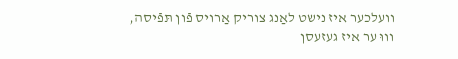וועלכער איז נישט לאַנג צוריק אַרויס פֿון תּפֿיסה, וווּ ער איז געזעסן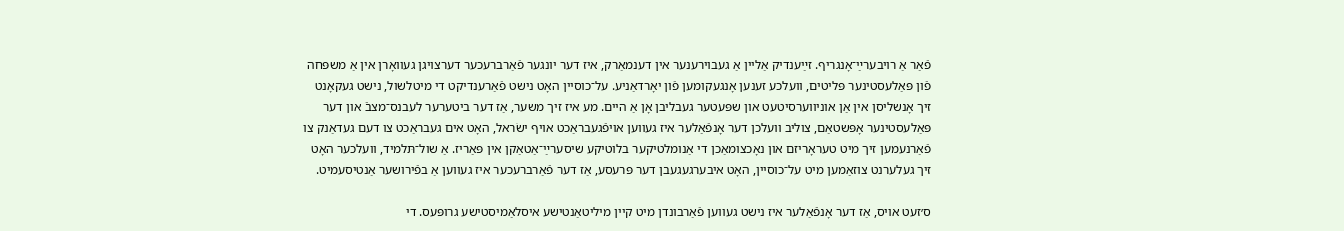פֿאַר אַ רויבערײַ־אָנגריף. זײַענדיק אַליין אַ געבוירענער אין דענמאַרק, איז דער יונגער פֿאַרברעכער דערצויגן געוואָרן אין אַ משפּחה פֿון פּאַלעסטינער פּליטים, וועלכע זענען אָנגעקומען פֿון יאָרדאַניע. על־כוסיין האָט נישט פֿאַרענדיקט די מיטלשול, נישט געקאָנט זיך אָנשליסן אין אַן אוניווערסיטעט און שפּעטער געבליבן אָן אַ היים. מע איז זיך משער, אַז דער ביטערער לעבנס־מצבֿ און דער פּאַלעסטינער אָפּשטאַם, צוליב וועלכן דער אָנפֿאַלער איז געווען אויפֿגעבראַכט אויף ישׂראל, האָט אים געבראַכט צו דעם געדאַנק צו פֿאַרנעמען זיך מיט טעראָריזם און נאָכצומאַכן די אַנומלטיקער בלוטיקע שיסערײַ־אַטאַקן אין פּאַריז. אַ שול־תּלמיד, וועלכער האָט זיך געלערנט צוזאַמען מיט על־כוסיין, האָט איבערגעגעבן דער פּרעסע, אַז דער פֿאַרברעכער איז געווען אַ בפֿירושער אַנטיסעמיט.

ס׳זעט אויס, אַז דער אָנפֿאַלער איז נישט געווען פֿאַרבונדן מיט קיין מיליטאַנטישע איסלאַמיסטישע גרופּעס. די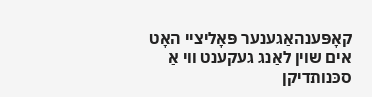קאָפּענהאַגענער פּאָליציי האָט אים שוין לאַנג געקענט ווי אַ סכּנותדיקן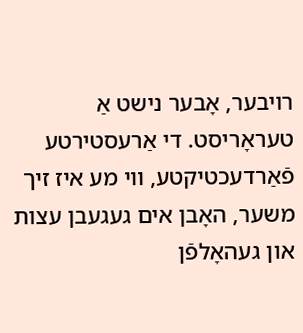רויבער, אָבער נישט אַ טעראָריסט. די אַרעסטירטע פֿאַרדעכטיקטע, ווי מע איז זיך משער, האָבן אים געגעבן עצות און געהאָלפֿן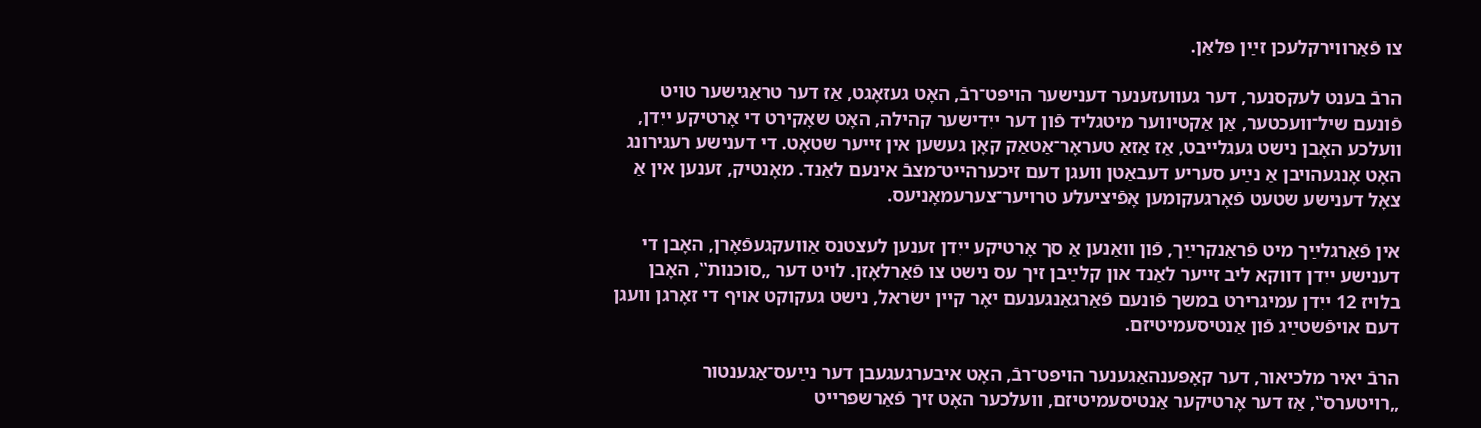צו פֿאַרווירקלעכן זײַן פּלאַן.

הרבֿ בענט לעקסנער, דער געוועזענער דענישער הויפּט־רבֿ, האָט געזאָגט, אַז דער טראַגישער טויט פֿונעם שיל־וועכטער, אַן אַקטיווער מיטגליד פֿון דער ייִדישער קהילה, האָט שאָקירט די אָרטיקע ייִדן, וועלכע האָבן נישט געגלייבט, אַז אַזאַ טעראָר־אַטאַק קאָן געשען אין זייער שטאָט. די דענישע רעגירונג האָט אָנגעהויבן אַ נײַע סעריע דעבאַטן וועגן דעם זיכערהייט־מצבֿ אינעם לאַנד. מאָנטיק, זענען אין אַ צאָל דענישע שטעט פֿאָרגעקומען אָפֿיציעלע טרויער־צערעמאָניעס.

אין פֿאַרגלײַך מיט פֿראַנקרײַך, פֿון וואַנען אַ סך אָרטיקע ייִדן זענען לעצטנס אַוועקגעפֿאָרן, האָבן די דענישע ייִדן דווקא ליב זייער לאַנד און קלײַבן זיך עס נישט צו פֿאַרלאָזן. לויט דער „סוכנות‟, האָבן בלויז 12 ייִדן עמיגרירט במשך פֿונעם פֿאַרגאַנגענעם יאָר קיין ישׂראל, נישט געקוקט אויף די זאָרגן וועגן דעם אויפֿשטײַג פֿון אַנטיסעמיטיזם.

הרבֿ יאיר מלכיאור, דער קאָפּענהאַגענער הויפּט־רבֿ, האָט איבערגעגעבן דער נײַעס־אַגענטור „רויטערס‟, אַז דער אָרטיקער אַנטיסעמיטיזם, וועלכער האָט זיך פֿאַרשפּרייט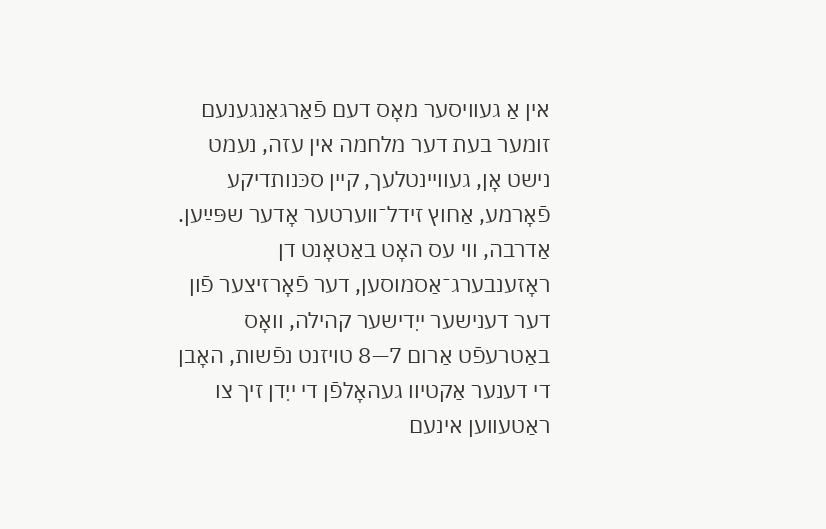אין אַ געוויסער מאָס דעם פֿאַרגאַנגענעם זומער בעת דער מלחמה אין עזה, נעמט נישט אָן, געוויינטלעך, קיין סכּנותדיקע פֿאָרמע, אַחוץ זידל־ווערטער אָדער שפּײַען. אַדרבה, ווי עס האָט באַטאָנט דן ראָזענבערג־אַסמוסען, דער פֿאָרזיצער פֿון דער דענישער ייִדישער קהילה, וואָס באַטרעפֿט אַרום 7—8 טויזנט נפֿשות, האָבן די דענער אַקטיוו געהאָלפֿן די ייִדן זיך צו ראַטעווען אינעם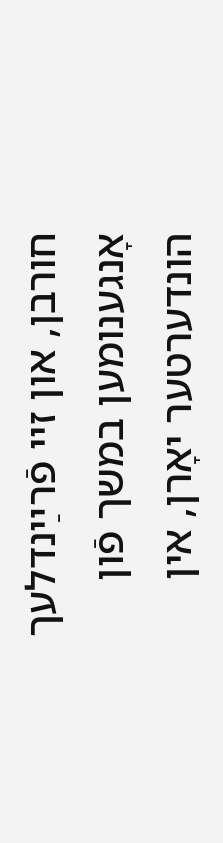חורבן, און זיי פֿרײַנדלעך אָנגענומען במשך פֿון הונדערטער יאָרן, אין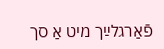פֿאַרגלײַך מיט אַ סך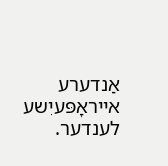אַנדערע אייראָפּעיִשע לענדער.